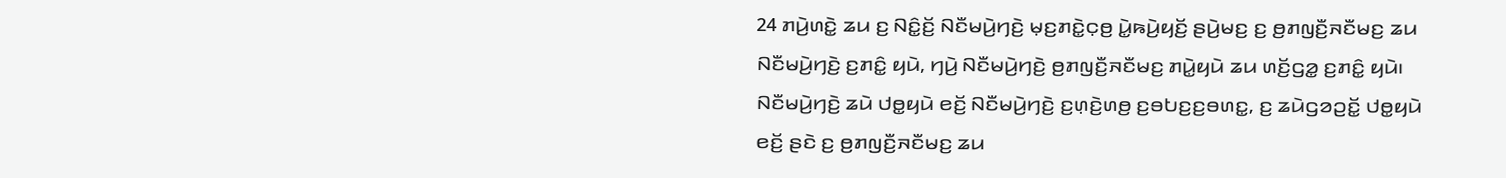24 ꤊꤣꤧ꤬ꤛꤢꤧ꤭ ꤘꤣ ꤢ꤬ ꤡꤢꤨ꤭ꤢꤩ꤬ ꤡꤢꤪꤗꤣꤧ꤬ꤚꤢꤧ꤬ ꤗ꤫ꤢ꤬ꤊꤢꤧ꤭ꤍ꤫ꤥ꤬ ꤣꤧ꤭ꤒꤣꤧ꤬ꤟꤢꤩ꤬ ꤔꤣꤧ꤬ꤗꤢ꤬ ꤢ꤬ ꤥ꤬ꤊꤜꤢꤪ꤬ꤏꤢꤪꤗꤢ꤬ ꤘꤣ ꤡꤢꤪꤗꤣꤧ꤬ꤚꤢꤧ꤬ ꤢ꤬ꤊꤢꤨ꤭ ꤟꤣꤧ, ꤚꤣꤧ꤬ ꤡꤢꤪꤗꤣꤧ꤬ꤚꤢꤧ꤬ ꤥ꤬ꤊꤜꤢꤪ꤬ꤏꤢꤪꤗꤢ꤬ ꤊꤣꤧ꤭ꤟꤣꤧ ꤘꤣ ꤛꤢꤩ꤬ꤞꤤ꤭ ꤢ꤬ꤊꤢꤨ꤭ ꤟꤣꤧ꤯ ꤡꤢꤪꤗꤣꤧ꤬ꤚꤢꤧ꤬ ꤘꤣꤧ ꤓꤥ꤭ꤟꤣꤧ ꤕꤢꤩ꤬ ꤡꤢꤪꤗꤣꤧ꤬ꤚꤢꤧ꤬ ꤢ꤬ꤛ꤫ꤢꤧ꤬ꤛꤥ꤬ ꤢ꤬ꤋꤝꤢ꤬ꤢ꤬ꤋꤛꤢ꤭, ꤢ꤬ ꤘꤣꤧꤞꤤꤑꤢꤩ꤭ ꤓꤥ꤭ꤟꤣꤧ ꤕꤢꤩ꤬ ꤔꤢꤧ ꤢ꤬ ꤥ꤬ꤊꤜꤢꤪ꤬ꤏꤢꤪꤗꤢ꤬ ꤘꤣ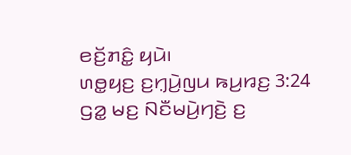ꤕꤢꤩ꤬ꤊꤢꤨ꤭ ꤟꤣꤧ꤯
ꤛꤥ꤭ꤟꤢ꤬ ꤢ꤬ꤚ꤫ꤣꤧ꤬ꤜꤣ ꤒꤣ꤬ꤙꤢ꤬ 3:24
ꤞꤤ꤭ ꤗꤢ꤬ ꤡꤢꤪꤗꤣꤧ꤬ꤚꤢꤧ꤬ ꤢ꤬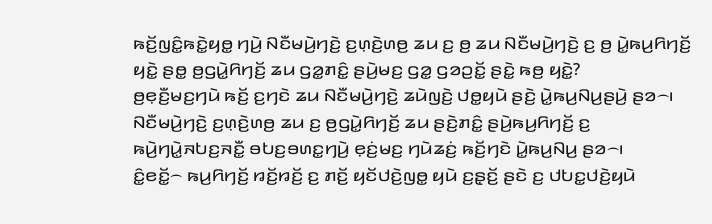ꤒꤢꤩ꤬ꤜꤢꤨ꤭ꤒꤢꤧ꤭ꤟꤥ꤭ ꤚꤣꤧ꤬ ꤡꤢꤪꤗꤣꤧ꤬ꤚꤢꤧ꤬ ꤢ꤬ꤛ꤫ꤢꤧ꤬ꤛꤥ꤬ ꤘꤣ ꤢ꤬ ꤥ꤬ ꤘꤣ ꤡꤢꤪꤗꤣꤧ꤬ꤚꤢꤧ꤬ ꤢ꤬ ꤥ꤬ ꤣꤧ꤭ꤒꤣ꤬ꤖꤚꤢꤩ꤬ ꤟꤢꤧ꤭ ꤔꤥ꤭ ꤥ꤬ꤞꤣꤧ꤭ꤖꤚꤢꤩ꤬ ꤘꤣ ꤞꤤ꤭ꤊꤢꤨ꤭ ꤔꤣꤧ꤬ꤗꤢ꤬ ꤞꤤ꤭ ꤞꤤꤑꤢꤩ꤭ ꤔꤢꤧ꤭ ꤒꤥ꤬ ꤟꤢꤧ꤭?
ꤥ꤬ꤕ꤫ꤢꤪ꤬ꤗꤢ꤬ꤚꤣꤧ ꤒꤢꤩ꤬ ꤢ꤬ꤚꤢꤧ ꤘꤣ ꤡꤢꤪꤗꤣꤧ꤬ꤚꤢꤧ꤬ ꤘꤣꤧꤜꤢꤧ꤬ ꤓꤥ꤭ꤟꤣꤧ ꤔꤢꤧ꤬ ꤣꤧ꤭ꤒꤣ꤬ꤡꤣ꤬ꤔꤣꤧ꤬ ꤔꤤ꤮꤯ ꤡꤢꤪꤗꤣꤧ꤬ꤚꤢꤧ꤬ ꤢ꤬ꤛ꤫ꤢꤧ꤬ꤛꤥ꤬ ꤘꤣ ꤢ꤬ ꤥ꤬ꤞꤣꤧ꤭ꤖꤚꤢꤩ꤬ ꤘꤣ ꤔꤢꤧ꤬ꤊꤢꤨ꤭ ꤔꤣꤧ꤬ꤒꤣ꤬ꤖꤚꤢꤩ꤬ ꤢ꤬ ꤒꤣꤧ꤬ꤚꤣꤧ꤭ꤏꤝꤢ꤬ꤏꤢꤪ꤭ ꤋꤝꤢ꤬ꤋꤛꤢ꤭ꤚꤣꤧ꤬ ꤕ꤫ꤢꤦ꤬ꤗꤢ꤬ ꤚꤣꤧꤘꤢꤦ꤬ ꤒꤢꤩ꤬ꤚꤢꤧ ꤣꤧ꤭ꤒꤣ꤬ꤡꤣ꤬ ꤔꤤ꤮꤯
ꤢꤨ꤭ꤕꤢꤩ꤭꤮ ꤒꤣ꤬ꤖꤚꤢꤩ꤬ ꤙꤢꤩ꤬ꤙꤢꤩ꤬ ꤢ꤬ ꤊꤢꤩ꤬ ꤟꤢꤩꤓꤢꤧ꤬ꤜꤥ꤭ ꤟꤣꤧ ꤢ꤬ꤔ꤫ꤢꤩ꤬ ꤔꤢꤧ ꤢ꤬ ꤓꤝꤢ꤭ꤓꤢꤧ꤬ꤟꤣꤧ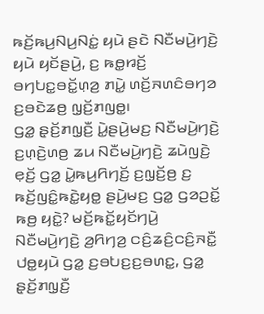ꤒꤢꤩ꤬ꤒꤣ꤬ꤡꤣ꤬ꤡꤢꤦ꤭ ꤟꤣꤧ ꤔꤢꤧ ꤡꤢꤪꤗꤣꤧ꤬ꤚꤢꤧ꤬ ꤟꤣꤧ ꤟꤢꤩꤔꤣꤧ꤬, ꤢ꤬ ꤒꤥ꤭ꤙꤢꤩ꤬ ꤋꤚꤝꤢ꤭ꤋꤢꤩ꤭ꤛ꤫ꤤ꤬ ꤊꤣꤧ꤭ ꤛꤢꤩ꤬ꤏꤛꤢꤨꤋꤚꤤ ꤢ꤬ꤋꤢꤧꤘꤥ꤬ ꤜ꤫ꤢꤩ꤬ꤊꤜꤥ꤭꤯
ꤞꤤ꤭ ꤔ꤫ꤢꤩ꤬ꤊꤜ꤫ꤢꤪ꤬ ꤣꤧ꤭ꤔꤣꤧ꤬ꤗꤢ꤬ ꤡꤢꤪꤗꤣꤧ꤬ꤚꤢꤧ꤬ ꤢ꤬ꤛ꤫ꤢꤧ꤬ꤛꤥ꤬ ꤘꤣ ꤡꤢꤪꤗꤣꤧ꤬ꤚꤢꤧ꤬ ꤘꤣꤧꤜꤢꤧ꤬ ꤕ꤫ꤢꤩ꤬ ꤞꤤ꤭ ꤣꤧ꤭ꤒꤣ꤬ꤖꤚꤢꤩ꤬ ꤢ꤬ꤜ꤫ꤢꤩ꤬ꤥ꤬ ꤢ꤬ ꤒꤢꤩ꤬ꤜꤢꤨ꤭ꤒꤢꤧ꤭ꤟꤥ꤭ ꤔꤣꤧ꤬ꤗꤢ꤬ ꤞꤤ꤭ ꤞꤤꤑꤢꤩ꤭ ꤒꤥ꤬ ꤟꤢꤧ꤭? ꤗꤢꤩ꤬ꤒꤢꤩ꤭ꤟꤢꤩꤚꤣꤧ꤬ ꤡꤢꤪꤗꤣꤧ꤬ꤚꤢꤧ꤬ ꤤ꤬ꤖꤚꤤ꤬ ꤍꤢꤨ꤬ꤘꤢꤨ꤬ꤍꤢꤨ꤬ꤏꤢꤪ꤭ ꤓꤥ꤭ꤟꤣꤧ ꤞꤤ꤭ ꤢ꤬ꤋꤝꤢ꤬ꤢ꤬ꤋꤛꤢ꤭, ꤞꤤ꤭ ꤔ꤫ꤢꤩ꤬ꤊꤜ꤫ꤢꤪ꤬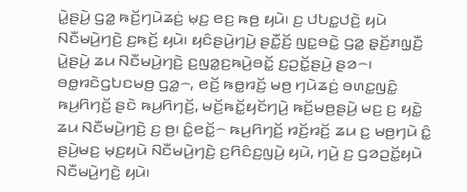ꤣꤧ꤭ꤔꤣꤧ꤬ ꤞꤤ꤭ ꤒꤢꤩ꤬ꤚꤣꤧꤘꤢꤦ꤬ ꤗ꤫ꤢ꤬ ꤕꤢ꤬ ꤒꤥ꤬ ꤟꤣꤧ꤯ ꤢ꤬ ꤓꤝꤢ꤭ꤓꤢꤧ꤬ ꤟꤣꤧ ꤡꤢꤪꤗꤣꤧ꤬ꤚꤢꤧ꤬ ꤢ꤬ꤒꤢꤩ꤬ ꤟꤣꤧ꤯ ꤟꤢꤨꤔꤣꤧ꤬ꤚꤣꤧ꤬ ꤔꤢꤪ꤭ꤢꤩ꤬ ꤜꤢ꤭ꤋꤢꤧ꤭ ꤞꤤ꤭ ꤔ꤫ꤢꤩ꤬ꤊꤜ꤫ꤢꤪ꤬ ꤣꤧ꤭ꤔꤣꤧ꤬ ꤘꤣ ꤡꤢꤪꤗꤣꤧ꤬ꤚꤢꤧ꤬ ꤢ꤬ꤜꤤ꤭ꤢ꤬ꤒꤣꤧ꤬ꤋꤢꤩ꤭ ꤢ꤬ꤑꤢꤩ꤭ꤔꤣꤧ꤬ ꤔꤤ꤮꤯
ꤋꤥ꤭ꤙꤢꤧꤞꤝꤢꤗꤥ꤬ ꤞꤤ꤭꤮, ꤕꤢꤩ꤬ ꤒꤥ꤭ꤙꤢꤩ꤬ ꤗꤥ꤬ ꤚꤣꤧꤘꤢꤦ꤬ ꤋꤛꤢ꤭ꤜꤢꤨ꤭ ꤒꤣ꤬ꤖꤚꤢꤩ꤬ ꤔꤢꤧ ꤒꤣ꤬ꤖꤚꤢꤩ꤬, ꤗꤢꤩ꤬ꤒꤢꤩ꤭ꤟꤢꤩꤚꤣꤧ꤬ ꤒꤢꤩ꤬ꤗꤥ꤬ꤔꤣꤧ꤬ ꤗꤢ꤬ ꤢ꤬ ꤟꤢꤧ꤭ ꤘꤣ ꤡꤢꤪꤗꤣꤧ꤬ꤚꤢꤧ꤬ ꤢ꤬ ꤥ꤬꤯ ꤢꤨ꤭ꤕꤢꤩ꤭꤮ ꤒꤣ꤬ꤖꤚꤢꤩ꤬ ꤙꤢꤩ꤬ꤙꤢꤩ꤬ ꤘꤣ ꤢ꤬ ꤗꤥ꤬ꤚꤣꤧ ꤢꤨ꤭ ꤔꤣꤧ꤬ꤗꤢ꤬ ꤗ꤫ꤢ꤬ꤟꤣꤧ ꤡꤢꤪꤗꤣꤧ꤬ꤚꤢꤧ꤬ ꤢ꤬ꤖꤢꤨꤢ꤬ꤜꤣꤧ꤬ ꤟꤣꤧ, ꤚꤣꤧ꤬ ꤢ꤬ ꤞꤤꤑꤢꤩ꤭ꤟꤣꤧ ꤡꤢꤪꤗꤣꤧ꤬ꤚꤢꤧ꤬ ꤟꤣꤧ꤯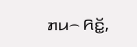ꤊꤣ꤮ ꤖꤢꤩ꤭,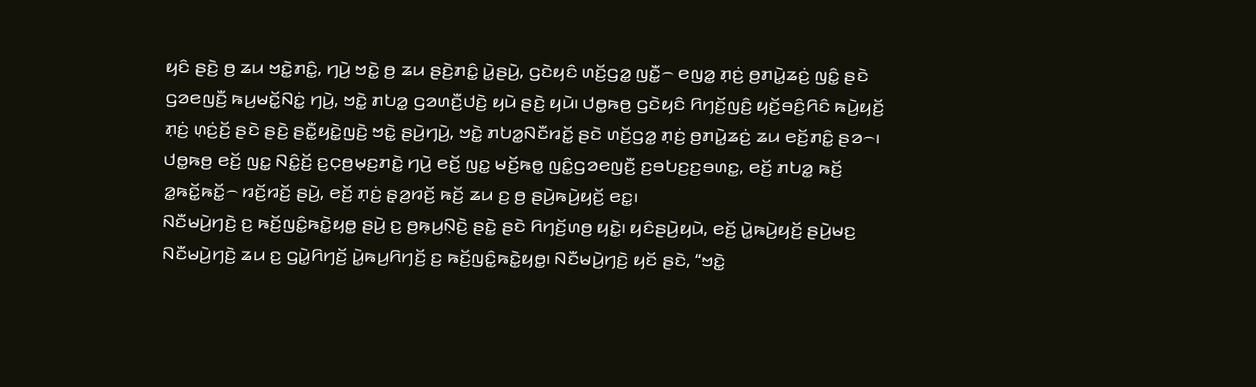ꤟꤢꤨ ꤔꤢꤧ꤬ ꤥ꤬ ꤘꤣ ꤠꤢꤧ꤭ꤊꤢꤨ꤭, ꤚꤣꤧ꤬ ꤠꤢꤧ꤭ ꤥ꤬ ꤘꤣ ꤔꤢꤧ꤬ꤊꤢꤨ꤭ ꤣꤧ꤭ꤔꤣꤧ꤬, ꤞꤢꤧꤟꤢꤨ ꤛꤢꤩ꤬ꤞꤤ꤭ ꤜꤢꤪ꤭꤮ ꤕꤜꤤ꤭ ꤊ꤫ꤢꤦ꤬ ꤥ꤬ꤊꤣꤧ꤭ꤘꤢꤦ꤬ ꤜꤢꤨ꤭ ꤔꤢꤧ ꤞꤤꤕꤜꤢꤪ꤬ ꤒꤣ꤬ꤗꤢꤩ꤭ꤡꤢꤦ꤭ ꤚꤣꤧ꤬, ꤠꤢꤧ꤭ ꤊꤝꤤ꤭ ꤞꤤꤛꤢꤪ꤬ꤓꤢꤧ꤬ ꤟꤣꤧ ꤔꤢꤧ꤬ ꤟꤣꤧ꤯ ꤓꤥ꤭ꤒꤥ꤬ ꤞꤢꤧꤟꤢꤨ ꤖꤚꤢꤩ꤬ꤜꤢꤨ꤬ ꤟꤢꤩ꤬ꤋꤢꤨ꤬ꤖꤢꤨ ꤒꤣꤧ꤬ꤟꤢꤩ꤬ ꤊ꤫ꤢꤦ꤬ ꤛ꤫ꤢꤦ꤬ꤢꤩ꤬ ꤔꤢꤧ ꤔꤢꤧ꤬ ꤔꤢꤪ꤭ꤟꤢꤧ꤭ꤜꤢꤧ꤬ ꤠꤢꤧ꤭ ꤔꤣꤧ꤬ꤚꤣꤧ꤬, ꤠꤢꤧ꤭ ꤊꤝꤤ꤭ꤡꤢꤪꤙꤢꤩ꤭ ꤔꤢꤧ ꤛꤢꤩ꤬ꤞꤤ꤭ ꤊ꤫ꤢꤦ꤬ ꤥ꤬ꤊꤣꤧ꤭ꤘꤢꤦ꤬ ꤘꤣ ꤕꤢꤩ꤬ꤊꤢꤨ꤭ ꤔꤤ꤮꤯
ꤓꤥ꤭ꤒꤥ꤬ ꤕꤢꤩ꤬ ꤜꤢ꤭ ꤡꤢꤨ꤭ꤢꤩ꤬ ꤢ꤬ꤍ꤫ꤥ꤬ꤗ꤫ꤢ꤬ꤊꤢꤧ꤭ ꤚꤣꤧ꤬ ꤕꤢꤩ꤬ ꤜꤢ꤭ ꤗꤢꤩ꤬ꤒꤥ꤭ ꤜꤢꤨ꤭ꤞꤤꤕꤜꤢꤪ꤬ ꤢ꤬ꤋꤝꤢ꤬ꤢ꤬ꤋꤛꤢ꤭, ꤕꤢꤩ꤬ ꤊꤝꤤ꤭ ꤒꤢꤩ꤬ ꤤ꤭ꤒꤢꤩ꤭ꤒꤢꤩ꤭꤮ ꤙꤢꤩ꤬ꤙꤢꤩ꤬ ꤔꤣꤧ꤬, ꤕꤢꤩ꤬ ꤊ꤫ꤢꤦ꤬ ꤔ꤫ꤤ꤬ꤙꤢꤩ꤬ ꤒꤢꤩ꤬ ꤘꤣ ꤢ꤬ ꤥ꤬ ꤔꤣꤧ꤬ꤒꤣꤧ꤬ꤟꤢꤩ꤬ ꤕꤢ꤭꤯
ꤡꤢꤪꤗꤣꤧ꤬ꤚꤢꤧ꤬ ꤢ꤬ ꤒꤢꤩ꤬ꤜꤢꤨ꤭ꤒꤢꤧ꤭ꤟꤥ꤭ ꤔꤣꤧ꤬ ꤢ꤬ ꤥ꤬ꤒ꤫ꤣ꤬ꤡ꤫ꤢꤧ꤬ ꤔꤢꤧ꤭ ꤔꤢꤧ ꤖꤚꤢꤩ꤬ꤛꤥ꤬ ꤟꤢꤧ꤭꤯ ꤟꤢꤨꤔꤣꤧ꤬ꤟꤣꤧ, ꤕꤢꤩ꤬ ꤣꤧ꤭ꤒꤣꤧ꤬ꤟꤢꤩ꤬ ꤔꤣꤧ꤬ꤗꤢ꤬ ꤡꤢꤪꤗꤣꤧ꤬ꤚꤢꤧ꤬ ꤘꤣ ꤢ꤬ ꤞꤣꤧ꤭ꤖꤚꤢꤩ꤬ ꤣꤧ꤭ꤒꤣ꤬ꤖꤚꤢꤩ꤬ ꤢ꤬ ꤒꤢꤩ꤬ꤜꤢꤨ꤭ꤒꤢꤧ꤭ꤟꤥ꤭꤯ ꤡꤢꤪꤗꤣꤧ꤬ꤚꤢꤧ꤬ ꤟꤢꤩ ꤔꤢꤧ, “ꤠꤢꤧ꤭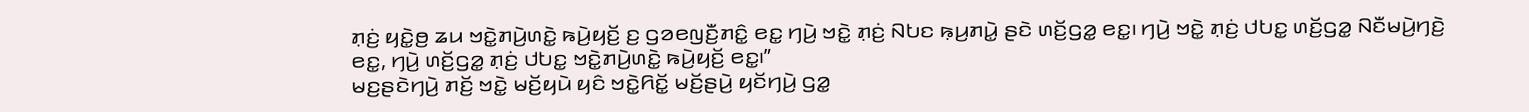ꤊ꤫ꤢꤦ꤬ ꤟꤢꤧ꤭ꤥ꤬ ꤘꤣ ꤠꤢꤧ꤭ꤊꤣꤧ꤬ꤛꤢꤧ꤭ ꤒꤣꤧ꤬ꤟꤢꤩ꤬ ꤢ꤬ ꤞꤤꤕꤜꤢꤪ꤬ꤊꤢꤨ꤭ ꤕꤢ꤭ ꤚꤣꤧ꤬ ꤠꤢꤧ꤭ ꤊ꤫ꤢꤦ꤬ ꤡꤝꤢ ꤒ꤫ꤣ꤬ꤊꤣꤧ꤭ ꤔꤢꤧ ꤛꤢꤩ꤬ꤞꤤ꤭ ꤕꤢ꤭꤯ ꤚꤣꤧ꤬ ꤠꤢꤧ꤭ ꤊ꤫ꤢꤦ꤬ ꤓꤝꤢ꤭ ꤛꤢꤩ꤬ꤞꤤ꤭ ꤡꤢꤪꤗꤣꤧ꤬ꤚꤢꤧ꤬ ꤕꤢ꤭, ꤚꤣꤧ꤬ ꤛꤢꤩ꤬ꤞꤤ꤭ ꤊ꤫ꤢꤦ꤬ ꤓꤝꤢ꤭ ꤠꤢꤧ꤭ꤊꤣꤧ꤬ꤛꤢꤧ꤭ ꤒꤣꤧ꤬ꤟꤢꤩ꤬ ꤕꤢ꤭꤯”
ꤗꤢ꤬ꤔꤢꤧꤚꤣꤧ꤬ ꤊꤢꤩ꤬ ꤠꤢꤧ꤭ ꤗꤢꤩ꤬ꤟꤣꤧ ꤟꤢꤨ ꤠꤢꤧ꤭ꤖꤢꤩ꤭ ꤗꤢꤩ꤬ꤔꤣꤧ꤬ ꤟꤢꤩꤚꤣꤧ꤬ ꤞꤤ꤭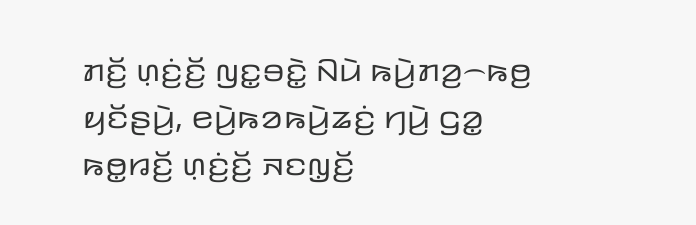ꤊꤢꤩ꤬ ꤛ꤫ꤢꤦ꤬ꤢꤩ꤬ ꤜꤢ꤭ꤋꤢꤧ꤭ ꤡꤣꤧ ꤒꤣꤧ꤬ꤊꤤ꤬꤮ꤒꤥ꤬ ꤟꤢꤩꤔꤣꤧ꤬, ꤕꤣꤧ꤬ꤒꤤꤒꤣꤧ꤬ꤘꤢꤦ꤬ ꤚꤣꤧ꤬ ꤞꤤ꤭ ꤒꤥ꤭ꤙꤢꤩ꤬ ꤛ꤫ꤢꤦ꤬ꤢꤩ꤬ ꤏꤢꤜ꤫ꤢꤩ꤬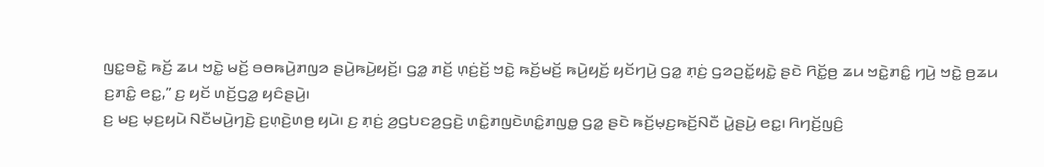ꤜꤢ꤭ꤋꤢꤧ꤭ ꤒꤢꤩ꤬ ꤘꤣ ꤠꤢꤧ꤭ ꤗꤢꤩ꤬ ꤋꤥꤒꤣꤧ꤬ꤊꤜꤤ ꤔꤣꤧ꤬ꤒꤣꤧ꤬ꤟꤢꤩ꤬꤯ ꤞꤤ꤭ ꤊꤢꤩ꤬ ꤛ꤫ꤢꤦ꤬ꤢꤩ꤬ ꤠꤢꤧ꤭ ꤒꤢꤩ꤬ꤗꤢꤩ꤬ ꤒꤣꤧ꤬ꤟꤢꤩ꤬ ꤟꤢꤩꤚꤣꤧ꤬ ꤞꤤ꤭ ꤊ꤫ꤢꤦ꤬ ꤞꤤꤑꤢꤩ꤭ꤟꤢꤧ꤭ ꤔꤢꤧ ꤖꤢꤩ꤭ꤥ꤬ ꤘꤣ ꤠꤢꤧ꤭ꤊꤢꤨ꤭ ꤚꤣꤧ꤬ ꤠꤢꤧ꤭ ꤥ꤬ꤘꤣ ꤢ꤬ꤊꤢꤨ꤭ ꤕꤢ꤭,” ꤢ꤬ ꤟꤢꤩ ꤛꤢꤩ꤬ꤞꤤ꤭ ꤟꤢꤨꤔꤣꤧ꤬꤯
ꤢ꤬ ꤗꤢ꤬ ꤗ꤫ꤢ꤬ꤟꤣꤧ ꤡꤢꤪꤗꤣꤧ꤬ꤚꤢꤧ꤬ ꤢ꤬ꤛ꤫ꤢꤧ꤬ꤛꤥ꤬ ꤟꤣꤧ꤯ ꤢ꤬ ꤊ꤫ꤢꤦ꤬ ꤤ꤬ꤞꤝꤢꤤ꤬ꤞꤢꤧ꤬ ꤛꤢꤨ꤭ꤊꤜꤢꤧꤛꤢꤨ꤭ꤊꤜꤥ꤭ ꤞꤤ꤭ ꤔꤢꤧ ꤒꤢꤩ꤬ꤗ꤫ꤢ꤬ꤒꤢꤩ꤬ꤡꤢꤪ ꤣꤧ꤭ꤔꤣꤧ꤬ ꤕꤢ꤭꤯ ꤖꤚꤢꤩ꤬ꤜꤢꤨ꤬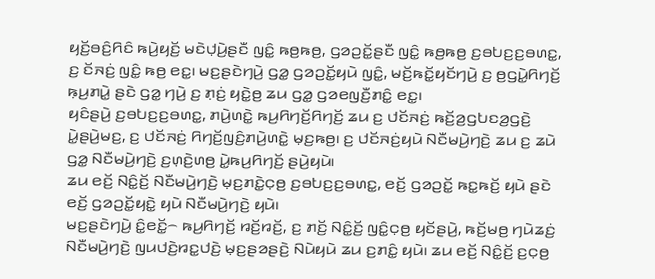ꤟꤢꤩ꤬ꤋꤢꤨ꤬ꤖꤢꤨ ꤒꤣꤧ꤬ꤟꤢꤩ꤬ ꤗꤢꤧꤓ꤫ꤣꤧ꤬ꤔꤢꤪ ꤜꤢꤨ꤭ ꤒꤥ꤬ꤒꤥ꤬, ꤞꤤꤑꤢꤩ꤭ꤔꤢꤪ ꤜꤢꤨ꤭ ꤒꤥ꤬ꤒꤥ꤬ ꤢ꤬ꤋꤝꤢ꤬ꤢ꤬ꤋꤛꤢ꤭, ꤢ꤬ ꤢꤩꤏꤢꤦ꤬ ꤜꤢꤨ꤭ ꤒꤥ꤬ ꤕꤢ꤭꤯ ꤗꤢ꤬ꤔꤢꤧꤚꤣꤧ꤬ ꤞꤤ꤭ ꤞꤤꤑꤢꤩ꤭ꤟꤣꤧ ꤜꤢꤨ꤭, ꤗꤢꤩ꤬ꤒꤢꤩ꤭ꤟꤢꤩꤚꤣꤧ꤬ ꤢ꤬ ꤥ꤬ꤞꤣꤧ꤭ꤖꤚꤢꤩ꤬ ꤒ꤫ꤣ꤬ꤊꤣꤧ꤭ ꤔꤢꤧ ꤞꤤ꤭ ꤚꤣꤧ꤬ ꤢ꤬ ꤊ꤫ꤢꤦ꤬ ꤟꤢꤧ꤭ꤥ꤬ ꤘꤣ ꤞꤤ꤭ ꤞꤤꤕꤜꤢꤪ꤬ꤊꤢꤨ꤭ ꤕꤢ꤭꤯
ꤟꤢꤨꤔꤣꤧ꤬ ꤢ꤬ꤋꤝꤢ꤬ꤢ꤬ꤋꤛꤢ꤭, ꤊꤣꤧ꤬ꤛꤢꤧ꤭ ꤒꤣ꤬ꤖꤚꤢꤩ꤬ꤖꤚꤢꤩ꤬ ꤘꤣ ꤢ꤬ ꤓꤢꤩꤏꤢꤦ꤬ ꤒꤢꤩ꤬ꤤ꤬ꤞꤝꤢꤤ꤬ꤞꤢꤧ꤬ ꤣꤧ꤭ꤔꤣꤧ꤬ꤗꤢ꤬, ꤢ꤬ ꤓꤢꤩꤏꤢꤦ꤬ ꤖꤚꤢꤩ꤬ꤜꤢꤨ꤬ꤊꤣꤧ꤬ꤛꤢꤧ꤭ ꤗ꤫ꤢ꤬ꤒꤥ꤬꤯ ꤢ꤬ ꤓꤢꤩꤏꤢꤦ꤬ꤟꤣꤧ ꤡꤢꤪꤗꤣꤧ꤬ꤚꤢꤧ꤬ ꤘꤣ ꤢ꤬ ꤘꤣꤧ ꤞꤤ꤭ ꤡꤢꤪꤗꤣꤧ꤬ꤚꤢꤧ꤬ ꤢ꤬ꤛ꤫ꤢꤧ꤬ꤛꤥ꤬ ꤣꤧ꤭ꤒꤣ꤬ꤖꤚꤢꤩ꤬ ꤔꤣꤧ꤬ꤟꤣꤧ꤯
ꤘꤣ ꤕꤢꤩ꤬ ꤡꤢꤨ꤭ꤢꤩ꤬ ꤡꤢꤪꤗꤣꤧ꤬ꤚꤢꤧ꤬ ꤗ꤫ꤢ꤬ꤊꤢꤧ꤭ꤍ꤫ꤥ꤬ ꤢ꤬ꤋꤝꤢ꤬ꤢ꤬ꤋꤛꤢ꤭, ꤕꤢꤩ꤬ ꤞꤤꤑꤢꤩ꤭ ꤒꤢ꤭ꤒꤢꤩ꤬ ꤟꤣꤧ ꤔꤢꤧ ꤕꤢꤩ꤬ ꤞꤤꤑꤢꤩ꤭ꤟꤢꤧ꤭ ꤟꤣꤧ ꤡꤢꤪꤗꤣꤧ꤬ꤚꤢꤧ꤬ ꤟꤣꤧ꤯
ꤗꤢ꤬ꤔꤢꤧꤚꤣꤧ꤬ ꤢꤨ꤭ꤕꤢꤩ꤭꤮ ꤒꤣ꤬ꤖꤚꤢꤩ꤬ ꤙꤢꤩ꤬ꤙꤢꤩ꤬, ꤢ꤬ ꤊꤢꤩ꤬ ꤡꤢꤨ꤭ꤢꤩ꤬ ꤜꤢꤨ꤭ꤍ꤫ꤥ꤬ ꤟꤢꤩꤔꤣꤧ꤬, ꤒꤢꤩ꤬ꤗꤥ꤬ ꤚꤣꤧꤘꤢꤦ꤬ ꤡꤢꤪꤗꤣꤧ꤬ꤚꤢꤧ꤬ ꤜꤣꤓꤢꤧ꤬ꤙꤢ꤭ꤓꤢꤧ꤬ ꤗ꤫ꤢ꤬ꤔꤤꤔꤢꤧ꤬ ꤡꤣꤧꤟꤣꤧ ꤘꤣ ꤢ꤬ꤊꤢꤨ꤭ ꤟꤣꤧ꤯ ꤘꤣ ꤕꤢꤩ꤬ ꤡꤢꤨ꤭ꤢꤩ꤬ ꤢ꤬ꤍ꤫ꤥ꤬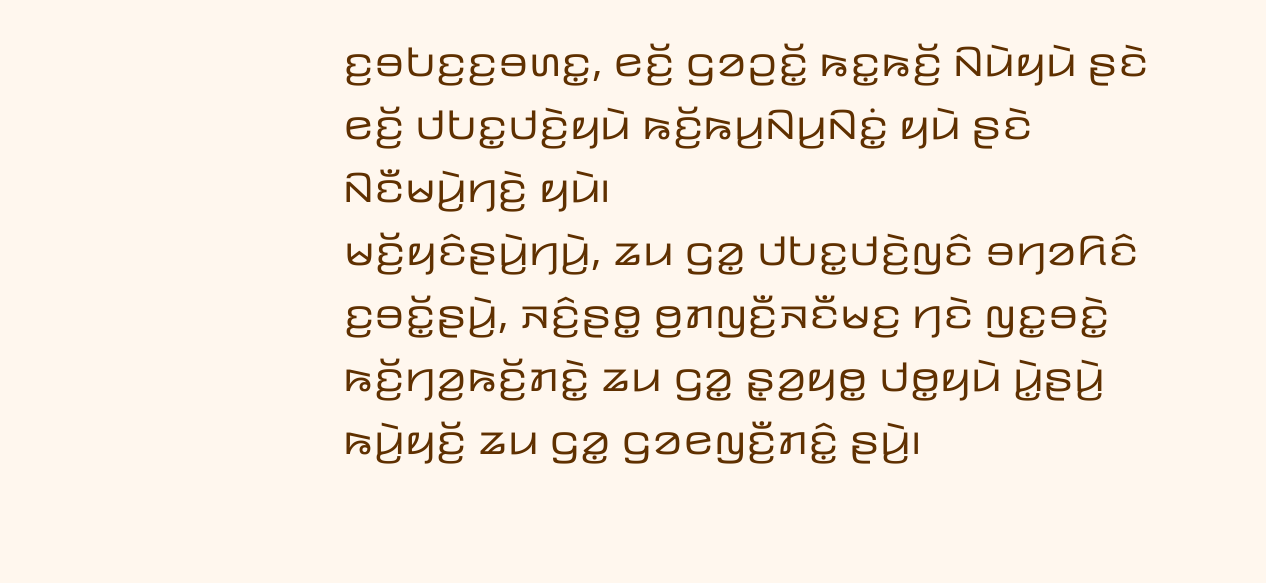ꤢ꤬ꤋꤝꤢ꤬ꤢ꤬ꤋꤛꤢ꤭, ꤕꤢꤩ꤬ ꤞꤤꤑꤢꤩ꤭ ꤒꤢ꤭ꤒꤢꤩ꤬ ꤡꤣꤧꤟꤣꤧ ꤔꤢꤧ ꤕꤢꤩ꤬ ꤓꤝꤢ꤭ꤓꤢꤧ꤬ꤟꤣꤧ ꤒꤢꤩ꤬ꤒꤣ꤬ꤡꤣ꤬ꤡꤢꤦ꤭ ꤟꤣꤧ ꤔꤢꤧ ꤡꤢꤪꤗꤣꤧ꤬ꤚꤢꤧ꤬ ꤟꤣꤧ꤯
ꤗꤢꤩ꤬ꤟꤢꤨꤔꤣꤧ꤬ꤚꤣꤧ꤬, ꤘꤣ ꤞꤤ꤭ ꤓꤝꤢ꤭ꤓꤢꤧ꤬ꤜꤢꤨ ꤋꤚꤤꤖꤢꤨ ꤢ꤬ꤋꤢꤩ꤭ꤔꤣꤧ꤬, ꤏꤢꤨ꤬ꤔꤥ꤭ ꤥ꤬ꤊꤜꤢꤪ꤬ꤏꤢꤪꤗꤢ꤬ ꤚꤢꤧ ꤜꤢ꤭ꤋꤢꤧ꤭ ꤒꤢꤩ꤬ꤚꤤ꤬ꤒꤢꤩ꤬ꤊꤢꤧ꤭ ꤘꤣ ꤞꤤ꤭ ꤔ꤫ꤤ꤬ꤟꤥ꤭ ꤓꤥ꤭ꤟꤣꤧ ꤣꤧ꤭ꤔꤣꤧ꤬ ꤒꤣꤧ꤬ꤟꤢꤩ꤬ ꤘꤣ ꤞꤤ꤭ ꤞꤤꤕꤜꤢꤪ꤬ꤊꤢꤨ꤭ ꤔꤣꤧ꤬꤯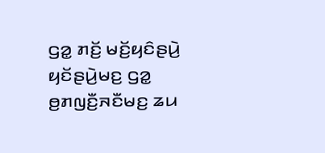ꤞꤤ꤭ ꤊꤢꤩ꤬ ꤗꤢꤩ꤬ꤟꤢꤨꤔꤣꤧ꤬ ꤟꤢꤩꤔꤣꤧ꤬ꤗꤢ꤬ ꤞꤤ꤭ ꤥ꤬ꤊꤜꤢꤪ꤬ꤏꤢꤪꤗꤢ꤬ ꤘꤣ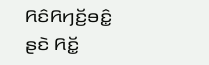ꤖꤢꤨꤖꤚꤢꤩ꤬ꤋꤢꤨ꤭ ꤔꤢꤧ ꤖꤢꤩ꤭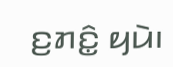ꤢ꤬ꤊꤢꤨ꤭ ꤟꤣꤧ꤯